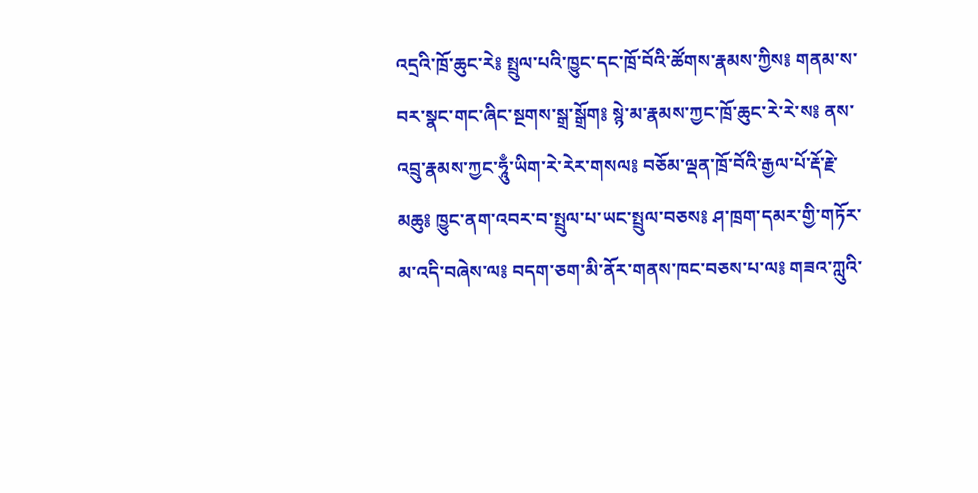འདྲའི་ཁྲོ་ཆུང་རེ༔ སྤྲུལ་པའི་ཁྱུང་དང་ཁྲོ་བོའི་ཚོགས་རྣམས་ཀྱིས༔ གནམ་ས་བར་སྣང་གང་ཞིང་སྔགས་སྒྲ་སྒྲོག༔ སྙེ་མ་རྣམས་ཀྱང་ཁྲོ་ཆུང་རེ་རེ་ས༔ ནས་འབྲུ་རྣམས་ཀྱང་ཧཱུྃ་ཡིག་རེ་རེར་གསལ༔ བཅོམ་ལྡན་ཁྲོ་བོའི་རྒྱལ་པོ་རྡོ་རྗེ་མཆུ༔ ཁྱུང་ནག་འབར་བ་སྤྲུལ་པ་ཡང་སྤྲུལ་བཅས༔ ཤ་ཁྲག་དམར་གྱི་གཏོར་མ་འདི་བཞེས་ལ༔ བདག་ཅག་མི་ནོར་གནས་ཁང་བཅས་པ་ལ༔ གཟའ་ཀླུའི་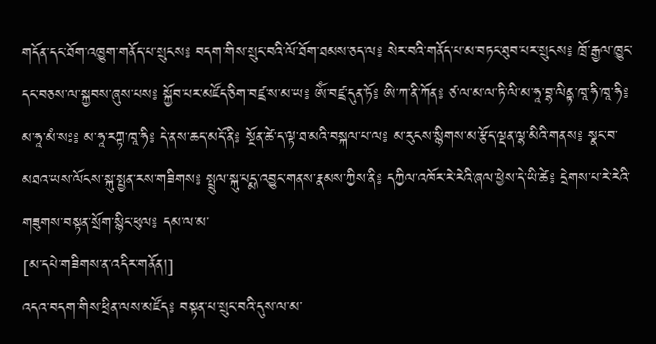གདོན་དང་ཐོག་འཁྱུག་གནོད་པ་སྲུངས༔ བདག་གིས་སྲུང་བའི་ལོ་ཐོག་ཐམས་ཅད་ལ༔ སེར་བའི་གནོད་པ་མ་བཏང་ཐུབ་པར་སྲུངས༔ ཁྲོ་རྒྱལ་ཁྱུང་དང་བཅས་ལ་སྐྱབས་ཞུས་པས༔ སྐྱོབ་པར་མཛོད་ཅིག་བཛྲ་ས་མ་ཡ༔ ཨོཾ་བཛྲ་དུན་ཏོ༔ ཨི་ཀ་ནི་ཀོན༔ ཙ་ལ་མ་ལ་ཏི་ལི་མ་ཧཱ་བྷ་ལིནྟ་ཁཱ་ཧི་ཁཱ་ཧི༔ མ་ཧཱ་མཾ་སཿ༔ མ་ཧཱ་རཀྟ་ཁཱ་ཧི༔ དེ་ནས་ཆད་མདོ་ནི༔ སྔོན་ཚེ་ད་ལྟ་ཐ་མའི་བསྐལ་པ་ལ༔ མ་རུངས་སྙིགས་མ་རྩོད་ལྡན་ལྷ་མིའི་གནས༔ སྣང་བ་མཐའ་ཡས་ལོངས་སྐུ་སྤྱན་རས་གཟིགས༔ སྤྲུལ་སྐུ་པདྨ་འབྱུང་གནས་རྣམས་ཀྱིས་ནི༔ དཀྱིལ་འཁོར་རེ་རེའི་ཞལ་ཕྱེས་དེ་ཡི་ཚེ༔ དྲེགས་པ་རེ་རེའི་གཟུགས་བསྟན་སྲོག་སྙིང་ཕུལ༔ དམ་ལ་མ་
[མ་དཔེ་གཟིགས་ན་འདིར་གནོན།]
འདའ་བདག་གིས་ཕྲིན་ལས་མཛོད༔ བསྟན་པ་སྲུང་བའི་དུས་ལ་མ་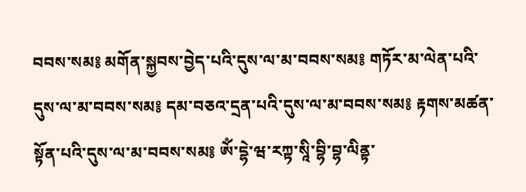བབས་སམ༔ མགོན་སྐྱབས་བྱེད་པའི་དུས་ལ་མ་བབས་སམ༔ གཏོར་མ་ལེན་པའི་དུས་ལ་མ་བབས་སམ༔ དམ་བཅའ་དྲན་པའི་དུས་ལ་མ་བབས་སམ༔ རྟགས་མཚན་སྟོན་པའི་དུས་ལ་མ་བབས་སམ༔ ཨོཾ་དྷེ་ཝ་རཀྟ་སཱི་བྷི་བྷ་ལིནྟ་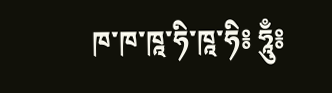ཁ་ཁ་ཁཱ་ཧི་ཁཱ་ཧི༔ ཧཱུྃ༔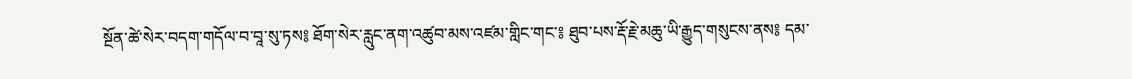སྔོན་ཚེ་སེར་བདག་གདོལ་བ་བཱ་སུ་ཏས༔ ཐོག་སེར་རླུང་ནག་འཚུབ་མས་འཛམ་གླིང་གང་༔ ཐུབ་པས་རྡོ་རྗེ་མཆུ་ཡི་རྒྱུད་གསུངས་ནས༔ དམ་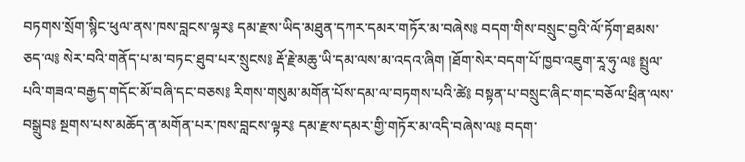བཏགས་སྲོག་སྙིང་ཕུལ་ནས་ཁས་བླངས་ལྟར༔ དམ་རྫས་ཡིད་མཐུན་དཀར་དམར་གཏོར་མ་བཞེས༔ བདག་གིས་བསྲུང་བྱའི་ལོ་ཏོག་ཐམས་ཅད་ལ༔ སེར་བའི་གནོད་པ་མ་བཏང་ཐུབ་པར་སྲུངས༔ རྡོ་རྗེ་མཆུ་ཡི་དམ་ལས་མ་འདའ་ཞིག །ཐོག་སེར་བདག་པོ་ཁྱབ་འཇུག་རཱ་ཧུ་ལ༔ སྤྲུལ་པའི་གཟའ་བརྒྱད་གདོང་མོ་བཞི་དང་བཅས༔ རིགས་གསུམ་མགོན་པོས་དམ་ལ་བཏགས་པའི་ཚེ༔ བསྟན་པ་བསྲུང་ཞིང་གང་བཅོལ་ཕྲིན་ལས་བསྒྲུབ༔ སྔགས་པས་མཆོད་ན་མགོན་པར་ཁས་བླངས་ལྟར༔ དམ་རྫས་དམར་གྱི་གཏོར་མ་འདི་བཞེས་ལ༔ བདག་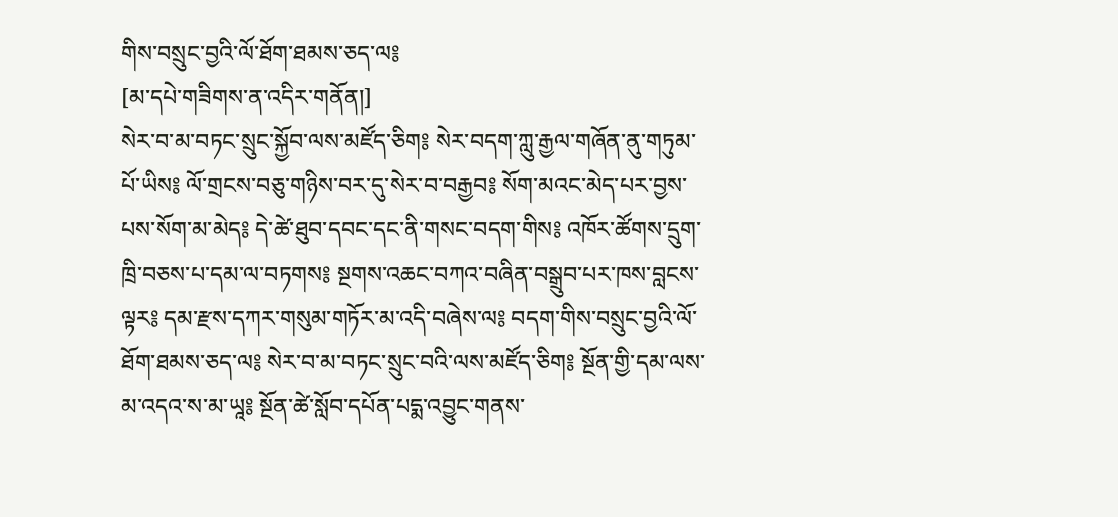གིས་བསྲུང་བྱའི་ལོ་ཐོག་ཐམས་ཅད་ལ༔
[མ་དཔེ་གཟིགས་ན་འདིར་གནོན།]
སེར་བ་མ་བཏང་སྲུང་སྐྱོབ་ལས་མཛོད་ཅིག༔ སེར་བདག་ཀླུ་རྒྱལ་གཞོན་ནུ་གཏུམ་པོ་ཡིས༔ ལོ་གྲངས་བཅུ་གཉིས་བར་དུ་སེར་བ་བརྒྱབ༔ སོག་མའང་མེད་པར་བྱས་པས་སོག་མ་མེད༔ དེ་ཚེ་ཐུབ་དབང་དང་ནི་གསང་བདག་གིས༔ འཁོར་ཚོགས་དྲུག་ཁྲི་བཅས་པ་དམ་ལ་བཏགས༔ སྔགས་འཆང་བཀའ་བཞིན་བསྒྲུབ་པར་ཁས་བླངས་ལྟར༔ དམ་རྫས་དཀར་གསུམ་གཏོར་མ་འདི་བཞེས་ལ༔ བདག་གིས་བསྲུང་བྱའི་ལོ་ཐོག་ཐམས་ཅད་ལ༔ སེར་བ་མ་བཏང་སྲུང་བའི་ལས་མཛོད་ཅིག༔ སྔོན་གྱི་དམ་ལས་མ་འདའ་ས་མ་ཡཱ༔ སྔོན་ཚེ་སློབ་དཔོན་པདྨ་འབྱུང་གནས་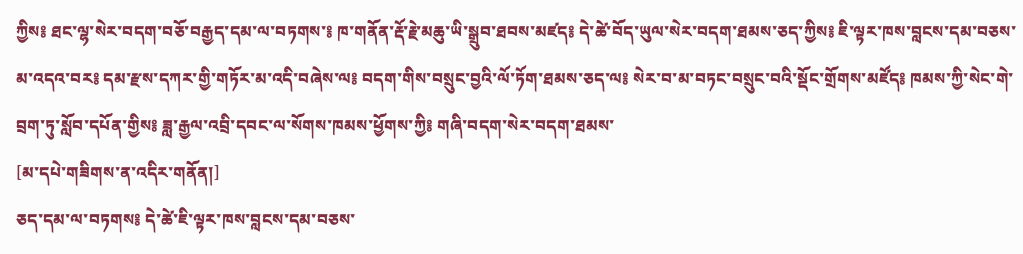ཀྱིས༔ ཐང་ལྷ་སེར་བདག་བཅོ་བརྒྱད་དམ་ལ་བཏགས་༔ ཁ་གནོན་རྡོ་རྗེ་མཆུ་ཡི་སྒྲུབ་ཐབས་མཛད༔ དེ་ཚེ་བོད་ཡུལ་སེར་བདག་ཐམས་ཅད་ཀྱིས༔ ཇི་ལྟར་ཁས་བླངས་དམ་བཅས་མ་འདའ་བར༔ དམ་རྫས་དཀར་གྱི་གཏོར་མ་འདི་བཞེས་ལ༔ བདག་གིས་བསྲུང་བྱའི་ལོ་ཏོག་ཐམས་ཅད་ལ༔ སེར་བ་མ་བཏང་བསྲུང་བའི་སྡོང་གྲོགས་མཛོད༔ ཁམས་ཀྱི་སེང་གེ་བྲག་ཏུ་སློབ་དཔོན་གྱིས༔ ཟླ་རྒྱལ་འབྲི་དབང་ལ་སོགས་ཁམས་ཕྱོགས་ཀྱི༔ གཞི་བདག་སེར་བདག་ཐམས་
[མ་དཔེ་གཟིགས་ན་འདིར་གནོན།]
ཅད་དམ་ལ་བཏགས༔ དེ་ཚེ་ཇི་ལྟར་ཁས་བླངས་དམ་བཅས་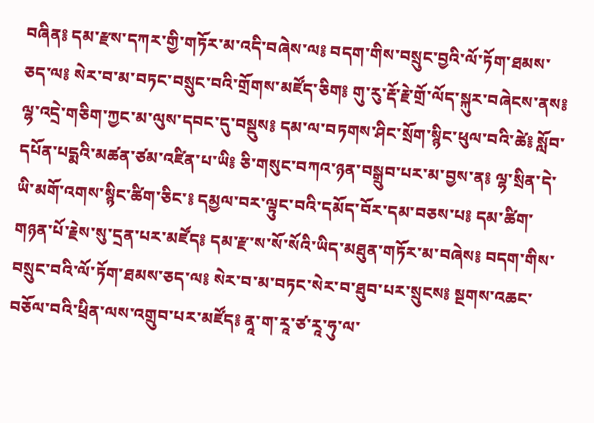བཞིན༔ དམ་རྫས་དཀར་གྱི་གཏོར་མ་འདི་བཞེས་ལ༔ བདག་གིས་བསྲུང་བྱའི་ལོ་ཏོག་ཐམས་ཅད་ལ༔ སེར་བ་མ་བཏང་བསྲུང་བའི་གྲོགས་མཛོད་ཅིག༔ གུ་རུ་རྡོ་རྗེ་གྲོ་ལོད་སྐུར་བཞེངས་ནས༔ ལྷ་འདྲེ་གཅིག་ཀྱང་མ་ལུས་དབང་དུ་བསྡུས༔ དམ་ལ་བཏགས་ཤིང་སྲོག་སྙིང་ཕུལ་བའི་ཚེ༔ སློབ་དཔོན་པདྨའི་མཚན་ཙམ་འཛིན་པ་ཡི༔ ཅི་གསུང་བཀའ་ཉན་བསྒྲུབ་པར་མ་བྱས་ན༔ ལྷ་སྲིན་དེ་ཡི་མགོ་འགས་སྙིང་ཚིག་ཅིང་༔ དམྱལ་བར་ལྟུང་བའི་དམོད་བོར་དམ་བཅས་པ༔ དམ་ཚིག་གཉན་པོ་རྗེས་སུ་དྲན་པར་མཛོད༔ དམ་རྫ་ས་སོ་སོའི་ཡིད་མཐུན་གཏོར་མ་བཞེས༔ བདག་གིས་བསྲུང་བའི་ལོ་ཏོག་ཐམས་ཅད་ལ༔ སེར་བ་མ་བཏང་སེར་བ་ཐུབ་པར་སྲུངས༔ སྔགས་འཆང་བཅོལ་བའི་ཕྲིན་ལས་འགྲུབ་པར་མཛོད༔ ནཱ་ག་རཱ་ཙ་རཱ་ཧུ་ལ་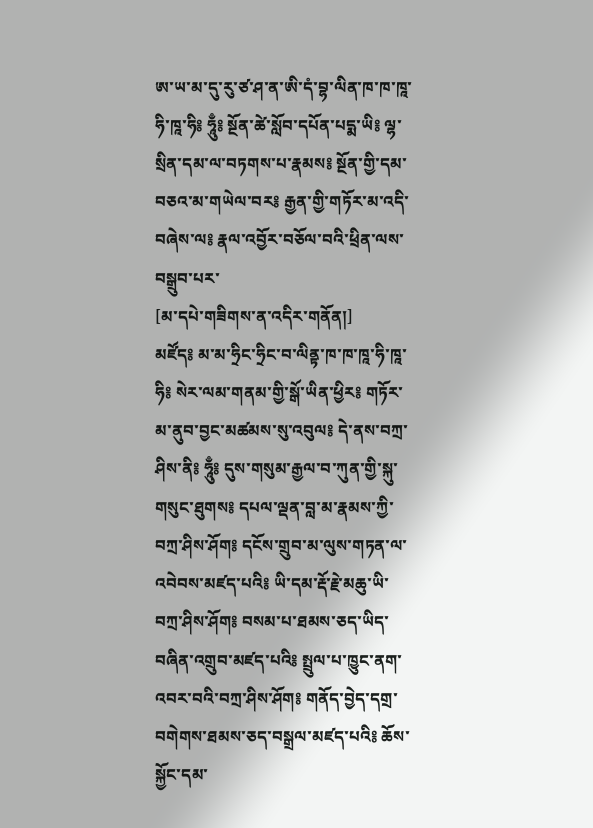ཨ་ཡ་མ་དུ་རུ་ཙ་ཤ་ན་ཨི་དཾ་བྷ་ལིན་ཁ་ཁ་ཁཱ་ཧི་ཁཱ་ཧི༔ ཧཱུྃ༔ སྔོན་ཚེ་སློབ་དཔོན་པདྨ་ཡི༔ ལྷ་སྲིན་དམ་ལ་བཏགས་པ་རྣམས༔ སྔོན་གྱི་དམ་བཅའ་མ་གཡེལ་བར༔ རྒྱན་གྱི་གཏོར་མ་འདི་བཞེས་ལ༔ རྣལ་འབྱོར་བཅོལ་བའི་ཕྲིན་ལས་བསྒྲུབ་པར་
[མ་དཔེ་གཟིགས་ན་འདིར་གནོན།]
མཛོད༔ མ་མ་ཧྲིང་ཧྲིང་བ་ལིནྟ་ཁ་ཁ་ཁཱ་ཧི་ཁཱ་ཧི༔ སེར་ལམ་གནམ་གྱི་སྒོ་ཡིན་ཕྱིར༔ གཏོར་མ་ནུབ་བྱང་མཚམས་སུ་འབུལ༔ དེ་ནས་བཀྲ་ཤིས་ནི༔ ཧཱུྃ༔ དུས་གསུམ་རྒྱལ་བ་ཀུན་གྱི་སྐུ་གསུང་ཐུགས༔ དཔལ་ལྡན་བླ་མ་རྣམས་ཀྱི་བཀྲ་ཤིས་ཤོག༔ དངོས་གྲུབ་མ་ལུས་གཏན་ལ་འབེབས་མཛད་པའི༔ ཡི་དམ་རྡོ་རྗེ་མཆུ་ཡི་བཀྲ་ཤིས་ཤོག༔ བསམ་པ་ཐམས་ཅད་ཡིད་བཞིན་འགྲུབ་མཛད་པའི༔ སྤྲུལ་པ་ཁྱུང་ནག་འབར་བའི་བཀྲ་ཤིས་ཤོག༔ གནོད་བྱེད་དགྲ་བགེགས་ཐམས་ཅད་བསྒྲལ་མཛད་པའི༔ ཆོས་སྐྱོང་དམ་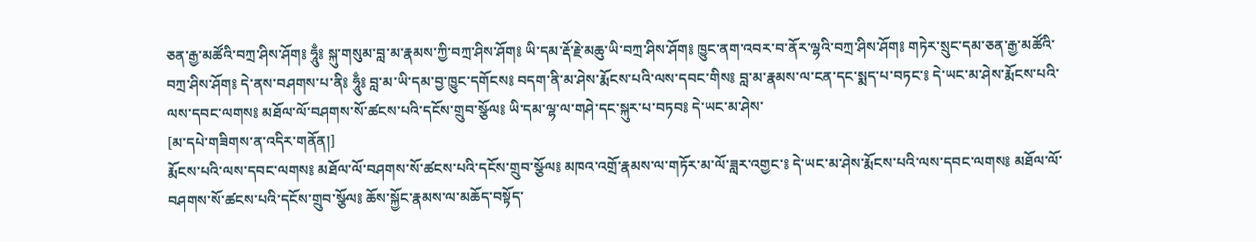ཅན་རྒྱ་མཚོའི་བཀྲ་ཤིས་ཤོག༔ ཧཱུྃ༔ སྐུ་གསུམ་བླ་མ་རྣམས་ཀྱི་བཀྲ་ཤིས་ཤོག༔ ཡི་དམ་རྡོ་རྗེ་མཆུ་ཡི་བཀྲ་ཤིས་ཤོག༔ ཁྱུང་ནག་འབར་བ་ནོར་ལྷའི་བཀྲ་ཤིས་ཤོག༔ གཏེར་སྲུང་དམ་ཅན་རྒྱ་མཚོའི་བཀྲ་ཤིས་ཤོག༔ དེ་ནས་བཤགས་པ་ནི༔ ཧཱུྃ༔ བླ་མ་ཡི་དམ་བྱ་ཁྱུང་དགོངས༔ བདག་ནི་མ་ཤེས་རྨོངས་པའི་ལས་དབང་གིས༔ བླ་མ་རྣམས་ལ་ངན་དང་སྨད་པ་བཏང་༔ དེ་ཡང་མ་ཤེས་རྨོངས་པའི་ལས་དབང་ལགས༔ མཐོལ་ལོ་བཤགས་སོ་ཚངས་པའི་དངོས་གྲུབ་སྩོལ༔ ཡི་དམ་ལྷ་ལ་གཤེ་དང་སྐུར་པ་བཏབ༔ དེ་ཡང་མ་ཤེས་
[མ་དཔེ་གཟིགས་ན་འདིར་གནོན།]
རྨོངས་པའི་ལས་དབང་ལགས༔ མཐོལ་ལོ་བཤགས་སོ་ཚངས་པའི་དངོས་གྲུབ་སྩོལ༔ མཁའ་འགྲོ་རྣམས་ལ་གཏོར་མ་ལོ་ཟླར་འགྱང་༔ དེ་ཡང་མ་ཤེས་རྨོངས་པའི་ལས་དབང་ལགས༔ མཐོལ་ལོ་བཤགས་སོ་ཚངས་པའི་དངོས་གྲུབ་སྩོལ༔ ཆོས་སྐྱོང་རྣམས་ལ་མཆོད་བསྟོད་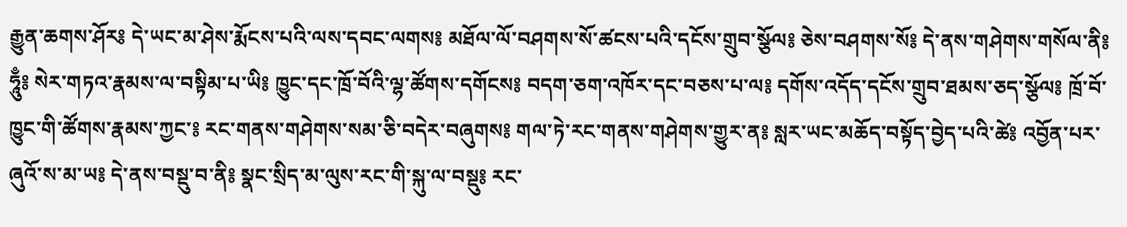རྒྱུན་ཆགས་ཤོར༔ དེ་ཡང་མ་ཤེས་རྨོངས་པའི་ལས་དབང་ལགས༔ མཐོལ་ལོ་བཤགས་སོ་ཚངས་པའི་དངོས་གྲུབ་སྩོལ༔ ཅེས་བཤགས་སོ༔ དེ་ནས་གཤེགས་གསོལ་ནི༔ ཧཱུྃ༔ སེར་གཏའ་རྣམས་ལ་བསྟིམ་པ་ཡི༔ ཁྱུང་དང་ཁྲོ་བོའི་ལྷ་ཚོགས་དགོངས༔ བདག་ཅག་འཁོར་དང་བཅས་པ་ལ༔ དགོས་འདོད་དངོས་གྲུབ་ཐམས་ཅད་སྩོལ༔ ཁྲོ་བོ་ཁྱུང་གི་ཚོགས་རྣམས་ཀྱང་༔ རང་གནས་གཤེགས་སམ་ཅི་བདེར་བཞུགས༔ གལ་ཏེ་རང་གནས་གཤེགས་གྱུར་ན༔ སླར་ཡང་མཆོད་བསྟོད་བྱེད་པའི་ཚེ༔ འབྱོན་པར་ཞུའོ་ས་མ་ཡ༔ དེ་ནས་བསྡུ་བ་ནི༔ སྣང་སྲིད་མ་ལུས་རང་གི་སྐུ་ལ་བསྡུ༔ རང་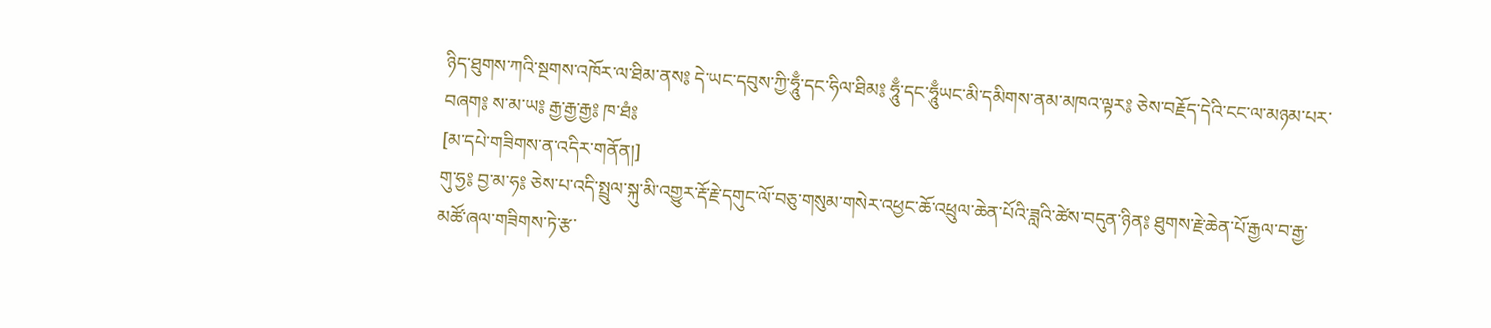ཉིད་ཐུགས་ཀའི་སྔགས་འཁོར་ལ་ཐིམ་ནས༔ དེ་ཡང་དབུས་ཀྱི་ཧཱུྃ་དང་ཧིལ་ཐིམ༔ ཧཱུྃ་དང་ཧཱུྃཡང་མི་དམིགས་ནམ་མཁའ་ལྟར༔ ཅེས་བརྗོད་དེའི་ངང་ལ་མཉམ་པར་བཞག༔ ས་མ་ཡ༔ རྒྱ་རྒྱ་རྒྱ༔ ཁ་ཐཾ༔
[མ་དཔེ་གཟིགས་ན་འདིར་གནོན།]
གུ་ཧྱ༔ བྱ་མ་ཧ༔ ཅེས་པ་འདི་སྤྲུལ་སྐུ་མི་འགྱུར་རྡོ་རྗེ་དགུང་ལོ་བཅུ་གསུམ་གསེར་འཕྱང་ཆོ་འཕྲུལ་ཆེན་པོའི་ཟླའི་ཚེས་བདུན་ཉིན༔ ཐུགས་རྗེ་ཆེན་པོ་རྒྱལ་བ་རྒྱ་མཚོ་ཞལ་གཟིགས་ཏེ་རྩ་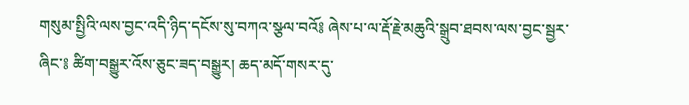གསུམ་སྤྱིའི་ལས་བྱང་འདི་ཉིད་དངོས་སུ་བཀའ་སྩལ་བའོ༔ ཞེས་པ་ལ་རྡོ་རྗེ་མཆུའི་སྒྲུབ་ཐབས་ལས་བྱང་སྦྱར་ཞིང་༔ ཚིག་བསྒྱུར་འོས་ཅུང་ཟད་བསྒྱུར། ཆད་མདོ་གསར་དུ་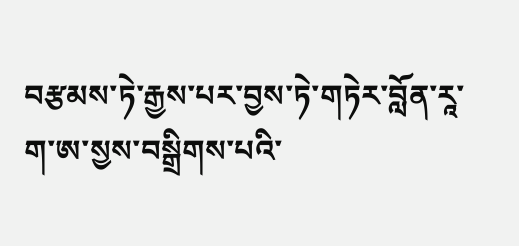བརྩམས་ཏེ་རྒྱས་པར་བྱས་ཏེ་གཏེར་བློན་རཱ་ག་ཨ་སྱས་བསྒྲིགས་པའི་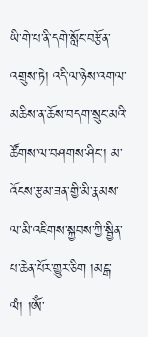ཡི་གེ་པ་ནི་དགེ་སློང་བརྩོན་འགྲུས་ཏེ། འདི་ལ་ཉེས་འགལ་མཆིས་ན་ཆོས་བདག་སྲུང་མའི་ཚོགས་ལ་བཤགས་ཤིང་། མ་འོངས་རྩམ་ཟན་གྱི་མི་རྣམས་ལ་མི་འཇིགས་སྐྱབས་ཀྱི་སྦྱིན་པ་ཆེན་པོར་གྱུར་ཅིག །མངྒ་ལཾ། །ཨོཾ་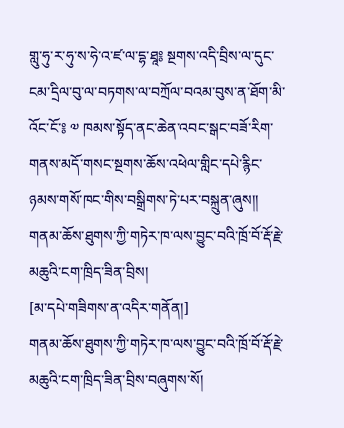གླུ་ཧུ་ར་ཧུ་ས་ཧེ་འ་ཛ་ལ་དྷ་ཐཱ༔ སྔགས་འདི་བྲིས་ལ་དུང་ངམ་དྲིལ་བུ་ལ་བཏགས་ལ་བཀྲོལ་བའམ་བུས་ན་ཐོག་མི་འོང་ངོ་༔ ༧ ཁམས་སྟོད་ནང་ཆེན་འབང་སྒང་བཟོ་རིག་གནས་མདོ་གསང་སྔགས་ཆོས་འཕེལ་གླིང་དཔེ་རྙིང་ཉམས་གསོ་ཁང་གིས་བསྒྲིགས་ཏེ་པར་བསྐྲུན་ཞུས།།
གནམ་ཆོས་ཐུགས་ཀྱི་གཏེར་ཁ་ལས་བྱུང་བའི་ཁྲོ་བོ་རྡོ་རྗེ་མཆུའི་ངག་ཁྲིད་ཟིན་བྲིས།
[མ་དཔེ་གཟིགས་ན་འདིར་གནོན།]
གནམ་ཆོས་ཐུགས་ཀྱི་གཏེར་ཁ་ལས་བྱུང་བའི་ཁྲོ་བོ་རྡོ་རྗེ་མཆུའི་ངག་ཁྲིད་ཟིན་བྲིས་བཞུགས་སོ།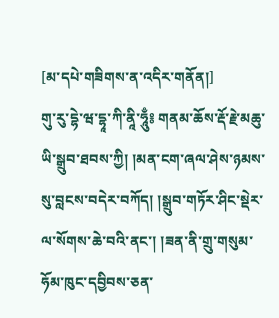[མ་དཔེ་གཟིགས་ན་འདིར་གནོན།]
གུ་རུ་དྷེ་ཝ་དྷཱ་ཀི་ནཱི་ཧཱུྃ༔ གནམ་ཆོས་རྡོ་རྗེ་མཆུ་ཡི་སྒྲུབ་ཐབས་ཀྱི། །མན་ངག་ཞལ་ཤེས་ཉམས་སུ་བླངས་བདེར་བཀོད། །སྒྲུབ་གཏོར་ཤིང་སྡེར་ལ་སོགས་ཆེ་བའི་ནང་། །ཟན་ནི་གྲུ་གསུམ་ཧོམ་ཁུང་དབྱིབས་ཅན་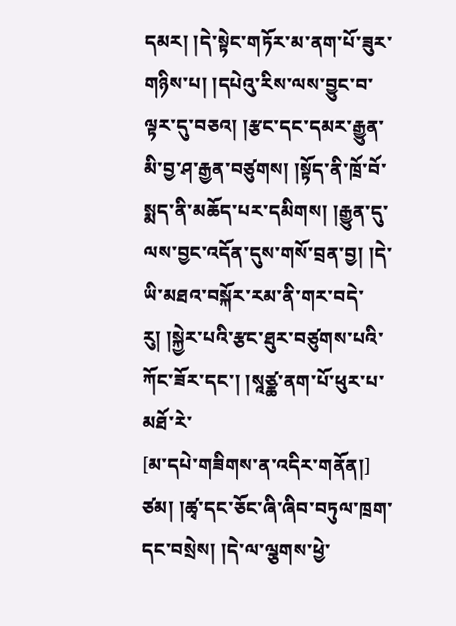དམར། །དེ་སྟེང་གཏོར་མ་ནག་པོ་ཟུར་གཉིས་པ། །དཔེའུ་རིས་ལས་བྱུང་བ་ལྟར་དུ་བཅའ། །རྩང་དང་དམར་རྒྱུན་མི་བྱ་ཤ་རྒྱན་བཙུགས། །སྟོད་ནི་ཁྲོ་བོ་སྨད་ནི་མཆོད་པར་དམིགས། །རྒྱུན་དུ་ལས་བྱང་འདོན་དུས་གསོ་བྲན་བྱ། །དེ་ཡི་མཐའ་བསྐོར་རམ་ནི་གར་བདེ་རུ། །སྐྱེར་པའི་རྩང་ཐུར་བཙུགས་པའི་ཀོང་ཟོར་དང་། །སཱཙྪ་ནག་པོ་ཕུར་པ་མཐོ་རེ་
[མ་དཔེ་གཟིགས་ན་འདིར་གནོན།]
ཙམ། །ཚྭ་དང་ཅོང་ཞི་ཞིབ་བཏུལ་ཁྲག་དང་བསྲེས། །དེ་ལ་ལྕགས་ཕྱེ་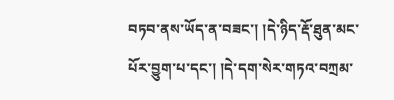བཏབ་ནས་ཡོད་ན་བཟང་། །དེ་ཉིད་རྡོ་ཐུན་མང་པོར་བྱུག་པ་དང་། །དེ་དག་སེར་གཏའ་བཀྲམ་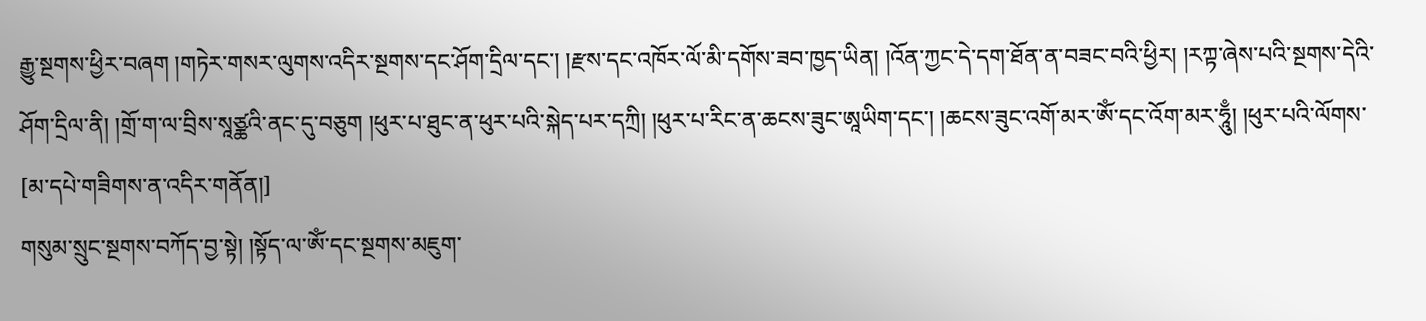རྒྱུ་སྔགས་ཕྱིར་བཞག །གཏེར་གསར་ལུགས་འདིར་སྔགས་དང་ཤོག་དྲིལ་དང་། །རྫས་དང་འཁོར་ལོ་མི་དགོས་ཟབ་ཁྱད་ཡིན། །འོན་ཀྱང་དེ་དག་ཐོན་ན་བཟང་བའི་ཕྱིར། །རཀྟ་ཞེས་པའི་སྔགས་དེའི་ཤོག་དྲིལ་ནི། །གྲོ་ག་ལ་བྲིས་སཱཙྪའི་ནང་དུ་བཅུག །ཕུར་པ་ཐུང་ན་ཕུར་པའི་སྐེད་པར་དཀྲི། །ཕུར་པ་རིང་ན་ཆངས་ཟུང་ཨཱཡིག་དང་། །ཆངས་ཟུང་འགོ་མར་ཨོཾ་དང་འོག་མར་ཧཱུྃ། །ཕུར་པའི་ལོགས་
[མ་དཔེ་གཟིགས་ན་འདིར་གནོན།]
གསུམ་སྲུང་སྔགས་བཀོད་བྱ་སྟེ། །སྟོད་ལ་ཨོཾ་དང་སྔགས་མཇུག་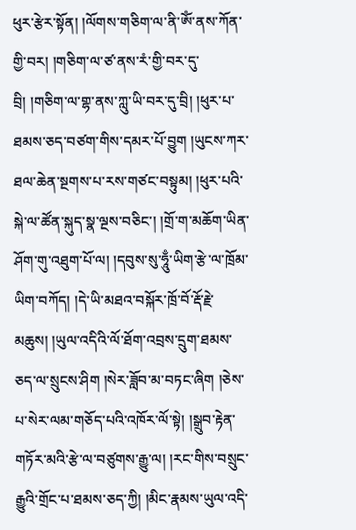ཕུར་རྩེར་སྟོན། །ལོགས་གཅིག་ལ་ནི་ཨོཾ་ནས་ཀོན་གྱི་བར། །གཅིག་ལ་ཙ་ནས་རཾ་གྱི་བར་དུ་བྲི། །གཅིག་ལ་གྷ་ནས་ཀླུ་ཡི་བར་དུ་བྲི། །ཕུར་པ་ཐམས་ཅད་བཙག་གིས་དམར་པོ་བྱུག །ཡུངས་ཀར་ཐལ་ཆེན་སྔགས་པ་རས་གཙང་བསྟུམ། །ཕུར་པའི་སྐེ་ལ་ཚོན་སྐུད་སྣ་ལྔས་བཅིང་། །གྲོ་ག་མཆོག་ཡིན་ཤོག་གུ་འཐུག་པོ་ལ། །དབུས་སུ་ཧཱུྃ་ཡིག་རྩེ་ལ་ཁྲོམ་ཡིག་བཀོད། །དེ་ཡི་མཐའ་བསྐོར་ཁྲོ་བོ་རྡོ་རྗེ་མཆུས། །ཡུལ་འདིའི་ལོ་ཐོག་འབྲས་དྲུག་ཐམས་ཅད་ལ་སྲུངས་ཤིག །སེར་ཟློབ་མ་བཏང་ཞིག །ཅེས་པ་སེར་ལམ་གཅོད་པའི་འཁོར་ལོ་སྟེ། །སྒྲུབ་རྟེན་གཏོར་མའི་རྩེ་ལ་བཙུགས་རྒྱུ་ལ། །རང་གིས་བསྲུང་རྒྱུའི་གྲོང་པ་ཐམས་ཅད་ཀྱི། །མིང་རྣམས་ཡུལ་འདི་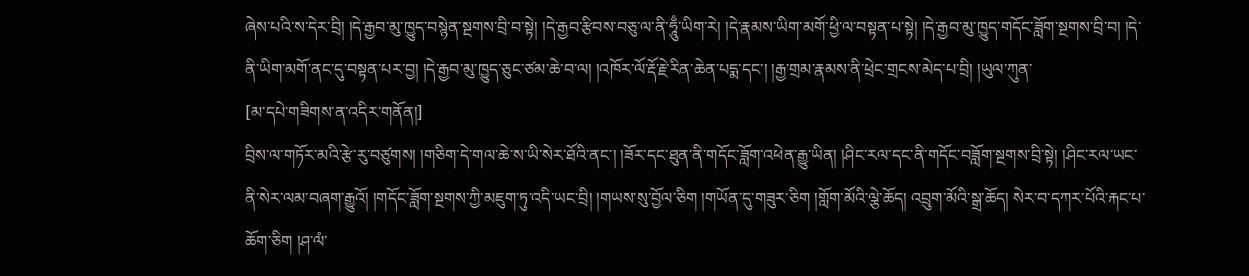ཞེས་པའི་ས་དེར་བྲི། །དེ་རྒྱབ་མུ་ཁྱུད་བསྙེན་སྔགས་བྲི་བ་སྟེ། །དེ་རྒྱབ་རྩིབས་བཅུ་ལ་ནི་ཧཱུྃ་ཡིག་རེ། །དེ་རྣམས་ཡིག་མགོ་ཕྱི་ལ་བསྟན་པ་སྟེ། །དེ་རྒྱབ་མུ་ཁྱུད་གདོང་ཟློག་སྔགས་བྲི་བ། །དེ་ནི་ཡིག་མགོ་ནང་དུ་བསྟན་པར་བྱ། །དེ་རྒྱབ་མུ་ཁྱུད་ཅུང་ཙམ་ཆེ་བ་ལ། །འཁོར་ལོ་རྡོ་རྗེ་རིན་ཆེན་པདྨ་དང་། །རྒྱ་གྲམ་རྣམས་ནི་ཕྲེང་གྲངས་མེད་པ་བྲི། །ཡུལ་ཀུན་
[མ་དཔེ་གཟིགས་ན་འདིར་གནོན།]
བྲིས་ལ་གཏོར་མའི་རྩེ་རུ་བཙུགས། །གཅིག་དེ་གལ་ཆེ་ས་ཡི་སེར་ཐོའི་ནང་། །ཟོར་དང་ཐུན་ནི་གདོང་ཟློག་འཕེན་རྒྱུ་ཡིན། །ཤིང་རལ་དང་ནི་གདོང་བཟློག་སྔགས་བྲི་སྟེ། །ཤིང་རལ་ཡང་ནི་སེར་ལམ་བཞག་རྒྱུའོ། །གདོང་ཟློག་སྔགས་ཀྱི་མཇུག་ཏུ་འདི་ཡང་བྲི། །གཡས་སུ་བྱོལ་ཅིག །གཡོན་དུ་གཟུར་ཅིག །གློག་མོའི་ལྕེ་ཆོད། འབྲུག་མོའི་སྒྲ་ཆོད། སེར་བ་དཀར་པོའི་རྐང་པ་ཆོག་ཅིག །ཤ་ལཾ་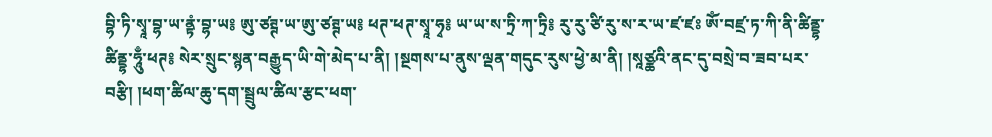བྷི་ཏི་སྭཱ་བྷ་ཡ་ནྟཾ་བྷ་ཡ༔ ཨུ་ཙཊྚ་ཡ་ཨུ་ཙཊྚ་ཡ༔ ཕཊ་ཕཊ་སྭཱ་ཧྭ༔ ཡ་ཡ་ས་ཏྲི་ཀ་ཏྲི༔ རུ་རུ་ཙི་རུ་ས་ར་ཡ་ཛ་ཛཿ ཨོཾ་བཛྲ་ཏ་ཀི་ནི་ཚིནྡྷ་ཚིནྡྷ་ཧཱུྃ་ཕཊ༔ སེར་སྲུང་སྙན་བརྒྱུད་ཡི་གེ་མེད་པ་ནི། །སྔགས་པ་ནུས་ལྡན་གདུང་རུས་ཕྱེ་མ་ནི། །སཱཙྪའི་ནང་དུ་བསྲེ་བ་ཟབ་པར་བརྩི། །ཕག་ཚིལ་ཆུ་དག་སྦྲུལ་ཚིལ་རྩང་ཕག་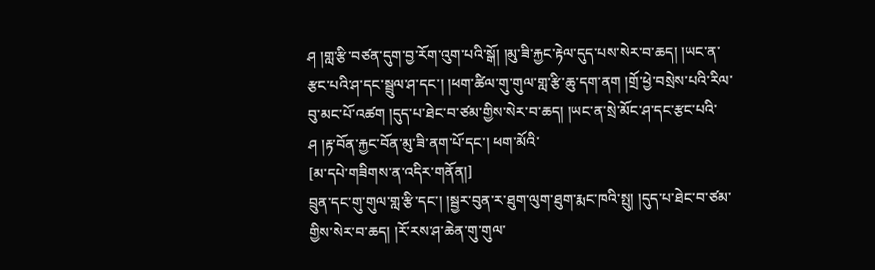ཤ །གླ་རྩི་བཙན་དུག་བྱ་རོག་འུག་པའི་སྒོ། །མུ་ཟི་རྐྱང་རྟེལ་དུད་པས་སེར་བ་ཆད། །ཡང་ན་རྩང་པའི་ཤ་དང་སྦྲུལ་ཤ་དང་། །ཕག་ཚིལ་གུ་གུལ་གླ་རྩི་ཆུ་དག་ནག །གྲོ་ཕྱེ་བསྲེས་པའི་རིལ་བུ་མང་པོ་འཚག །དུད་པ་ཐེང་བ་ཙམ་གྱིས་སེར་བ་ཆད། །ཡང་ན་སྲེ་མོང་ཤ་དང་རྩང་པའི་ཤ །རྟ་བོན་རྐྱང་བོན་མུ་ཟི་ནག་པོ་དང་། ཕག་མོའི་
[མ་དཔེ་གཟིགས་ན་འདིར་གནོན།]
བྲུན་དང་གུ་གུལ་གླ་རྩི་དང་། །སྦྱར་བུན་ར་ཐུག་ལུག་ཐུག་རྨང་ཁའི་སྤུ། །དུད་པ་ཐེང་བ་ཙམ་གྱིས་སེར་བ་ཆད། །རོ་རས་ཤ་ཆེན་གུ་གུལ་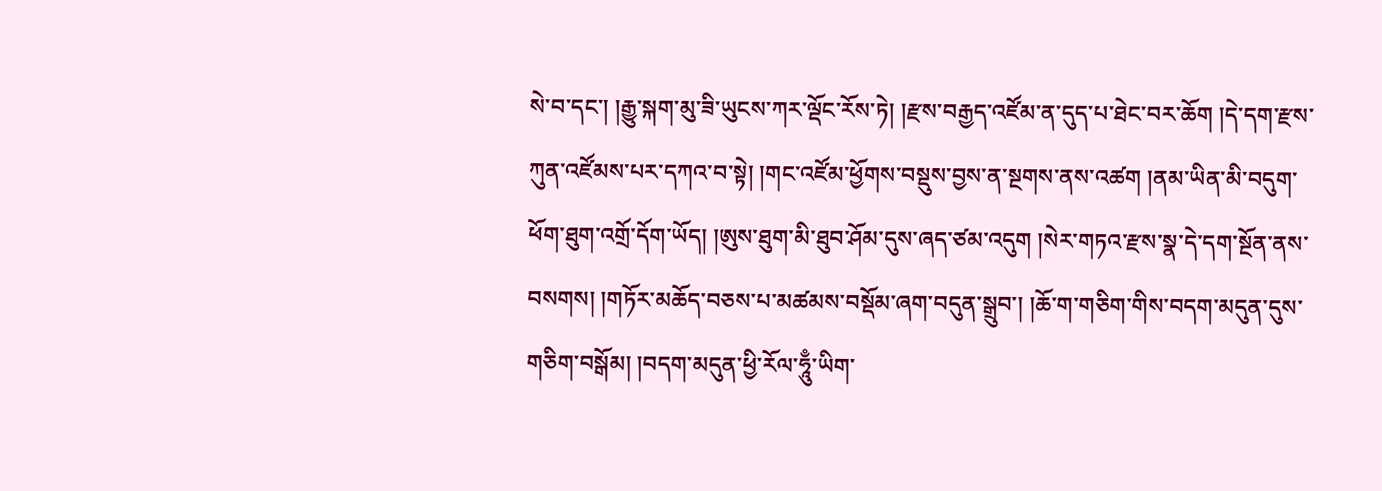སེ་བ་དང་། །རྒྱུ་སྐག་མུ་ཟི་ཡུངས་ཀར་ལྡོང་རོས་ཏེ། །རྫས་བརྒྱད་འཛོམ་ན་དུད་པ་ཐེང་བར་ཆོག །དེ་དག་རྫས་ཀུན་འཛོམས་པར་དཀའ་བ་སྟེ། །གང་འཛོམ་ཕྱོགས་བསྡུས་བྱས་ན་སྔགས་ནས་འཚག །ནམ་ཡིན་མི་བདུག་ཕོག་ཐུག་འགྲོ་དོག་ཡོད། །ཨུས་ཐུག་མི་ཐུབ་ཤོམ་དུས་ཞད་ཙམ་འདུག །སེར་གཏའ་རྫས་སྣ་དེ་དག་སྔོན་ནས་བསགས། །གཏོར་མཆོད་བཅས་པ་མཚམས་བསྡོམ་ཞག་བདུན་སྒྲུབ་། །ཆོ་ག་གཅིག་གིས་བདག་མདུན་དུས་གཅིག་བསྒོམ། །བདག་མདུན་ཕྱི་རོལ་ཧཱུྃ་ཡིག་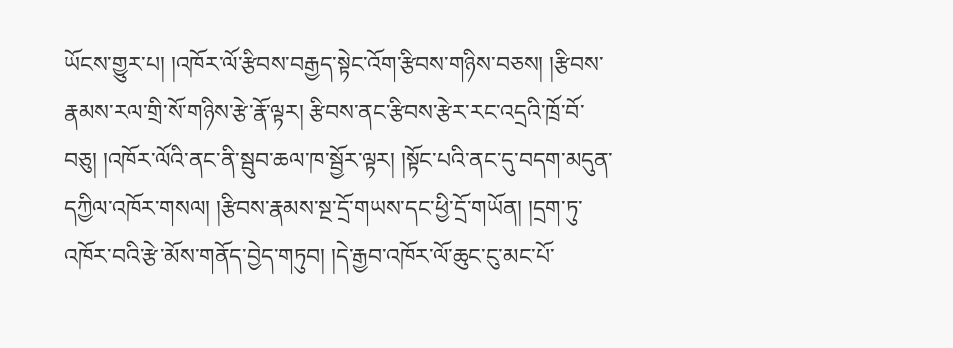ཡོངས་གྱུར་པ། །འཁོར་ལོ་རྩིབས་བརྒྱད་སྟེང་འོག་རྩིབས་གཉིས་བཅས། །རྩིབས་རྣམས་རལ་གྲི་སོ་གཉིས་རྩེ་རྣོ་ལྟར། རྩིབས་ནང་རྩིབས་རྩེར་རང་འདྲའི་ཁྲོ་བོ་བཅུ། །འཁོར་ལོའི་ནང་ནི་སྦུབ་ཆལ་ཁ་སྦྱོར་ལྟར། །སྟོང་པའི་ནང་དུ་བདག་མདུན་དཀྱིལ་འཁོར་གསལ། །རྩིབས་རྣམས་སྔ་དྲོ་གཡས་དང་ཕྱི་དྲོ་གཡོན། །དྲག་ཏུ་འཁོར་བའི་རྩེ་མོས་གནོད་བྱེད་གཏུབ། །དེ་རྒྱབ་འཁོར་ལོ་ཆུང་ངུ་མང་པོ་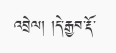འབྲེལ། །དེ་རྒྱབ་རྡོ་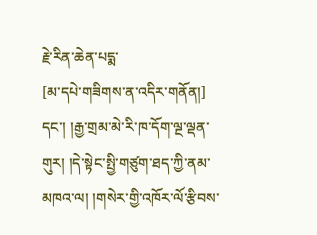རྗེ་རིན་ཆེན་པདྨ་
[མ་དཔེ་གཟིགས་ན་འདིར་གནོན།]
དང་། །རྒྱ་གྲམ་མེ་རི་ཁ་དོག་ལྔ་ལྡན་གུར། །དེ་སྟེང་སྤྱི་གཙུག་ཐད་ཀྱི་ནམ་མཁའ་ལ། །གསེར་གྱི་འཁོར་ལོ་རྩིབས་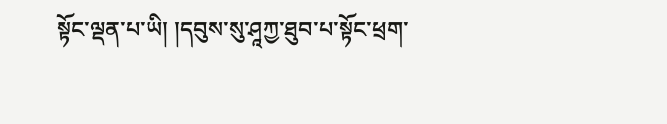སྟོང་ལྡན་པ་ཡི། །དབུས་སུ་ཤཱཀྱ་ཐུབ་པ་སྟོང་ཕྲག་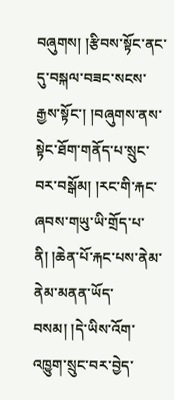བཞུགས། །རྩིབས་སྟོང་ནང་དུ་བསྐལ་བཟང་སངས་རྒྱས་སྟོང་། །བཞུགས་ནས་སྟེང་ཐོག་གནོད་པ་སྲུང་བར་བསྒོམ། །རང་གི་རྐང་ཞབས་གཡུ་ཡི་གྲོད་པ་ནི། །ཆེན་པོ་རྐང་པས་ནེམ་ནེམ་མནན་ཡོད་བསམ། །དེ་ཡིས་འོག་འཁྱུག་སྲུང་བར་བྱེད་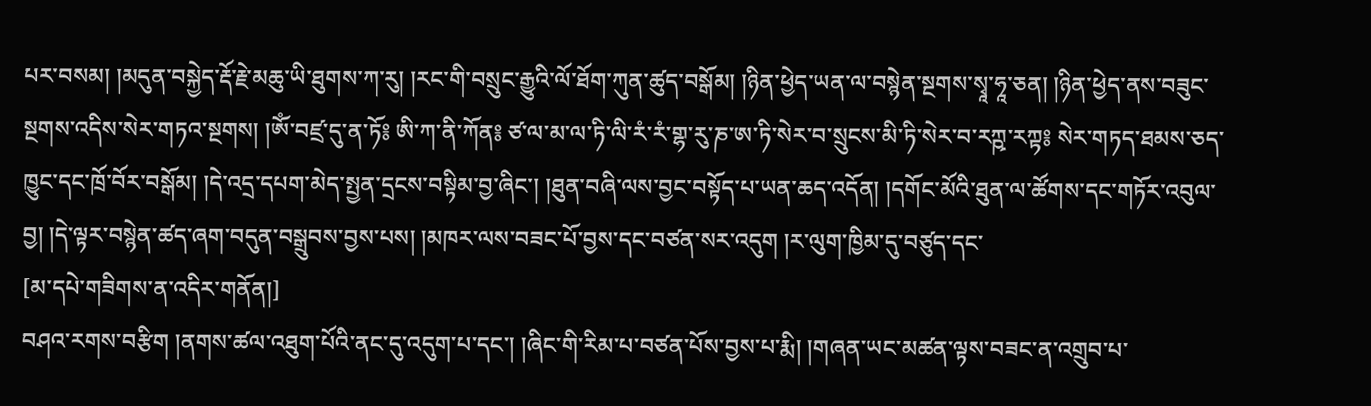པར་བསམ། །མདུན་བསྐྱེད་རྡོ་རྗེ་མཆུ་ཡི་ཐུགས་ཀ་རུ། །རང་གི་བསྲུང་རྒྱུའི་ལོ་ཐོག་ཀུན་ཚུད་བསྒོམ། །ཉིན་ཕྱེད་ཡན་ལ་བསྙེན་སྔགས་སྭཱ་ཧཱ་ཅན། །ཉིན་ཕྱེད་ནས་བཟུང་སྔགས་འདིས་སེར་གཏའ་སྔགས། །ཨོཾ་བཛྲ་དུ་ན་ཏོ༔ ཨི་ཀ་ནི་ཀོན༔ ཙ་ལ་མ་ལ་ཏི་ལི་རཾ་རཾ་གྷ་རུ་ཎ་ཨ་ཏི་སེར་བ་སྲུངས་མི་ཏི་སེར་བ་རཀྵ་རཀྟ༔ སེར་གཏད་ཐམས་ཅད་ཁྱུང་དང་ཁྲོ་བོར་བསྒོམ། །དེ་འདྲ་དཔག་མེད་སྤྱན་དྲངས་བསྟིམ་བྱ་ཞིང་། །ཐུན་བཞི་ལས་བྱང་བསྟོད་པ་ཡན་ཆད་འདོན། །དགོང་མོའི་ཐུན་ལ་ཚོགས་དང་གཏོར་འབུལ་བྱ། །དེ་ལྟར་བསྙེན་ཚད་ཞག་བདུན་བསྒྲུབས་བྱས་པས། །མཁར་ལས་བཟང་པོ་བྱས་དང་བཙན་སར་འདུག །ར་ལུག་ཁྱིམ་དུ་བཙུད་དང་
[མ་དཔེ་གཟིགས་ན་འདིར་གནོན།]
བཤའ་རགས་བརྩིག །ནགས་ཚལ་འཐུག་པོའི་ནང་དུ་འདུག་པ་དང་། །ཞིང་གི་རིམ་པ་བཙན་པོས་བྱས་པ་རྨི། །གཞན་ཡང་མཚན་ལྟས་བཟང་ན་འགྲུབ་པ་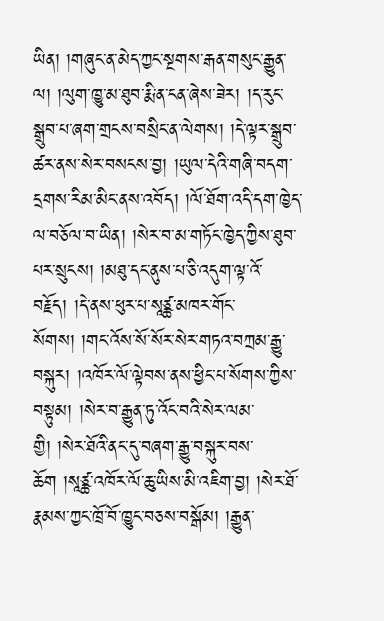ཡིན། །གཞུང་ན་མེད་ཀྱང་སྔགས་རྒན་གསུང་རྒྱུན་ལ། །ལུག་ཁྱུ་མ་ཐུབ་རྨི་ན་ངན་ཞེས་ཟེར། །ད་རུང་སྒྲུབ་པ་ཞག་གྲངས་བསྲིང་ན་ལེགས། །དེ་ལྟར་སྒྲུབ་ཚར་ནས་སེར་བསངས་བྱ། །ཡུལ་དེའི་གཞི་བདག་དྲགས་རིམ་མིང་ནས་འབོད། །ལོ་ཐོག་འདི་དག་ཁྱེད་ལ་བཅོལ་བ་ཡིན། །སེར་བ་མ་གཏོང་ཁྱེད་ཀྱིས་ཐུབ་པར་སྲུངས། །མཐུ་དང་ནུས་པ་ཅི་འདུག་ལྟ་འོ་བརྗོད། །དེ་ནས་ཕུར་པ་སཱཙྪ་མཁར་གོང་སོགས། །གང་འོས་སོ་སོར་སེར་གཏའ་བཀྲམ་རྒྱུ་བསྐུར། །འཁོར་ལོ་ལྟེབས་ནས་ཕྱིང་པ་སོགས་ཀྱིས་བསྟུམ། །སེར་བ་རྒྱུན་ཏུ་འོང་བའི་སེར་ལམ་གྱི། །སེར་ཐོའི་ནང་དུ་བཞག་རྒྱུ་བསྐུར་བས་ཆོག །སཱཙྪ་འཁོར་ལོ་ཆུ་ཡིས་མི་འཇིག་བྱ། །སེར་ཐོ་རྣམས་ཀྱང་ཁྲོ་བོ་ཁྱུང་བཅས་བསྒོམ། །རྒྱུན་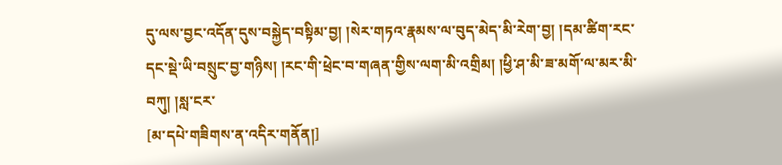དུ་ལས་བྱང་འདོན་དུས་བསྐྱེད་བསྟིམ་བྱ། །སེར་གཏའ་རྣམས་ལ་བུད་མེད་མི་རེག་བྱ། །དམ་ཚིག་རང་དང་སྡེ་ཡི་བསྲུང་བྱ་གཉིས། །རང་གི་ཕྲེང་བ་གཞན་གྱིས་ལག་མི་འགྲིམ། །ཕྱི་ཤ་མི་ཟ་མགོ་ལ་མར་མི་བཀུ། །སླ་ངར་
[མ་དཔེ་གཟིགས་ན་འདིར་གནོན།]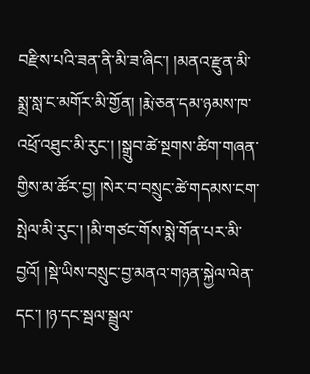བརྫིས་པའི་ཟན་ནི་མི་ཟ་ཞིང་། །མནའ་རྫུན་མི་སྨྲ་སླ་ང་མགོར་མི་གྱོན། །རྨེ་ཅན་དམ་ཉམས་ཁ་འཕྲོ་འཐུང་མི་རུང་། །སྒྲུབ་ཚེ་སྔགས་ཚིག་གཞན་གྱིས་མ་ཚོར་བྱ། །སེར་བ་བསྲུང་ཚེ་གདམས་ངག་སྤེལ་མི་རུང་། །མི་གཙང་གོས་སྨེ་གོན་པར་མི་བྱའོ། །སྡེ་ཡིས་བསྲུང་བྱ་མནའ་གཉན་སྐྱེལ་ལེན་དང་། །ཉ་དང་སྦལ་སྦྲུལ་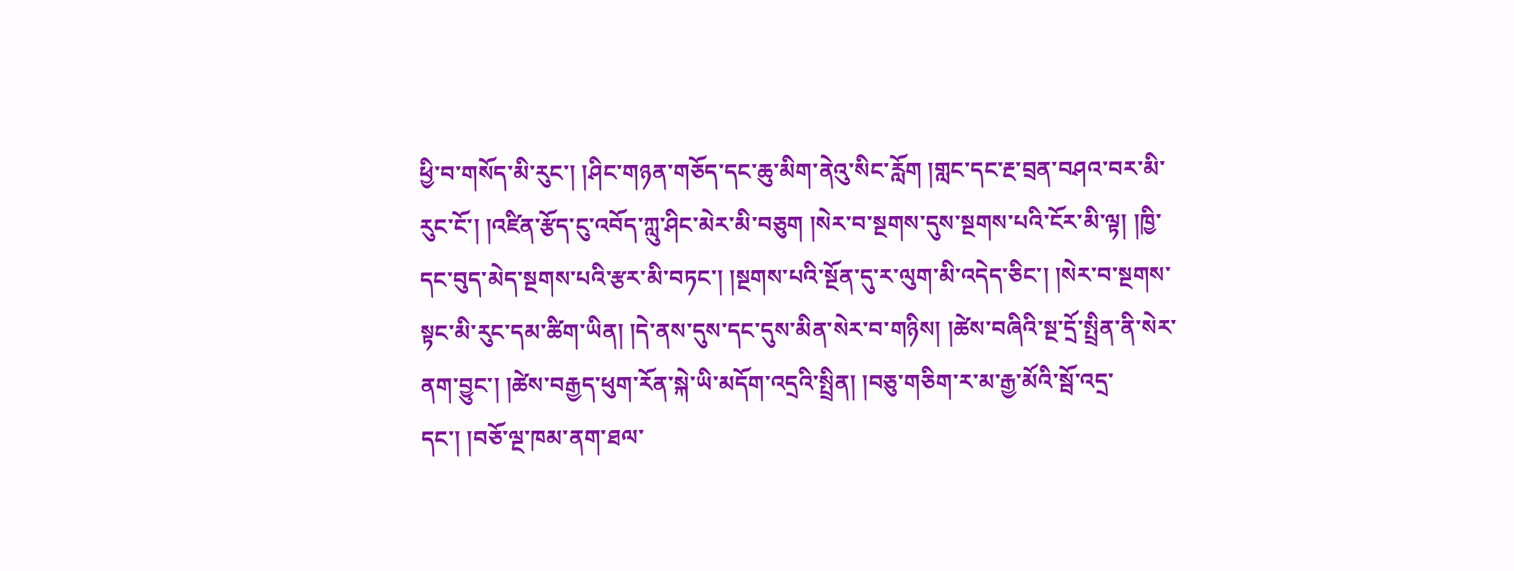ཕྱི་བ་གསོད་མི་རུང་། །ཤིང་གཉན་གཅོད་དང་ཆུ་མིག་ནེའུ་སིང་རློག །གླང་དང་རྔ་བྲན་བཤའ་བར་མི་རུང་ངོ་། །འཛིན་རྩོད་ངུ་འབོད་ཀླུ་ཤིང་མེར་མི་བཅུག །སེར་བ་སྔགས་དུས་སྔགས་པའི་ངོར་མི་ལྟ། །ཁྱི་དང་བུད་མེད་སྔགས་པའི་རྩར་མི་བཏང་། །སྔགས་པའི་སྔོན་དུ་ར་ལུག་མི་འདེད་ཅིང་། །སེར་བ་སྔགས་སྟང་མི་རུང་དམ་ཚིག་ཡིན། །དེ་ནས་དུས་དང་དུས་མིན་སེར་བ་གཉིས། །ཚེས་བཞིའི་སྔ་དྲོ་སྤྲིན་ནི་སེར་ནག་བྱུང་། །ཚེས་བརྒྱད་ཕུག་རོན་སྐེ་ཡི་མདོག་འདྲའི་སྤྲིན། །བཅུ་གཅིག་ར་མ་རྒྱ་མོའི་སྦོ་འདྲ་དང་། །བཅོ་ལྔ་ཁམ་ནག་ཐལ་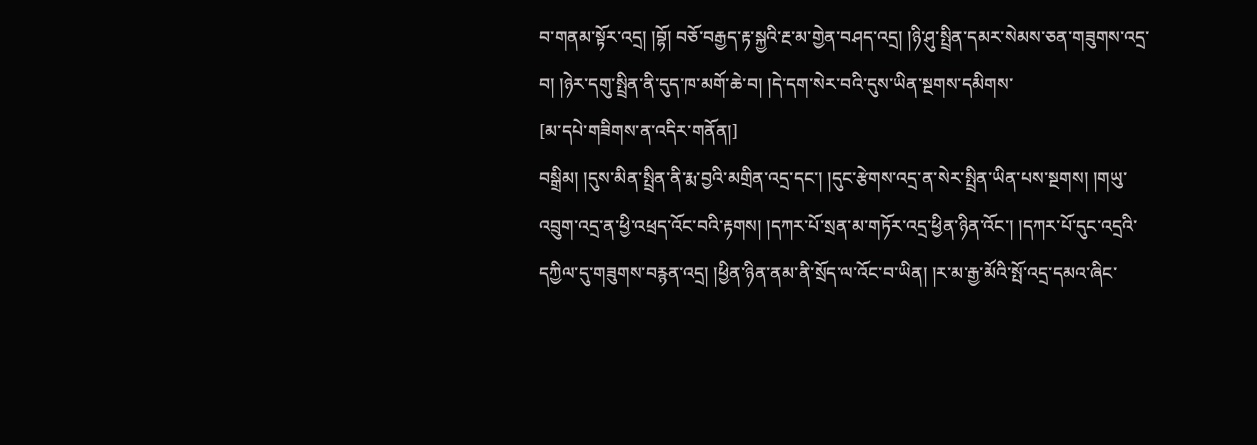བ་གནམ་སྟོར་འདྲ། །བྷོ། བཅོ་བརྒྱད་རྟ་སྐྱའི་རྔ་མ་གྱེན་བཤད་འདྲ། །ཉི་ཤུ་སྤྲིན་དམར་སེམས་ཅན་གཟུགས་འདྲ་བ། །ཉེར་དགུ་སྤྲིན་ནི་དུད་ཁ་མགོ་ཆེ་བ། །དེ་དག་སེར་བའི་དུས་ཡིན་སྔགས་དམིགས་
[མ་དཔེ་གཟིགས་ན་འདིར་གནོན།]
བསྒྲིམ། །དུས་མིན་སྤྲིན་ནི་རྨ་བྱའི་མགྲིན་འདྲ་དང་། །དུང་རྩེགས་འདྲ་ན་སེར་སྤྲིན་ཡིན་པས་སྔགས། །གཡུ་འབྲུག་འདྲ་ན་ཕྱི་འཕྲད་འོང་བའི་རྟགས། །དཀར་པོ་སྲན་མ་གཏོར་འདྲ་ཕྱིན་ཉིན་འོང་། །དཀར་པོ་དུང་འདྲའི་དཀྱིལ་དུ་གཟུགས་བརྙན་འདྲ། །ཕྱིན་ཉིན་ནམ་ནི་སྲོད་ལ་འོང་བ་ཡིན། །ར་མ་རྒྱ་མོའི་སྤོ་འདྲ་དམའ་ཞིང་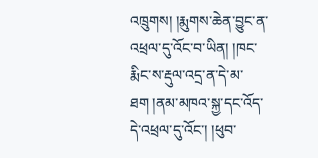འཁྲུགས། །རྨུགས་ཆེན་བྱུང་ན་འཕྲལ་དུ་འོང་བ་ཡིན། །ཁང་རྨིང་ས་རྡུལ་འདྲ་ན་དེ་མ་ཐག །ནམ་མཁའ་སྐྱ་དང་འོད་དེ་འཕྲལ་དུ་འོང་། །ཕུབ་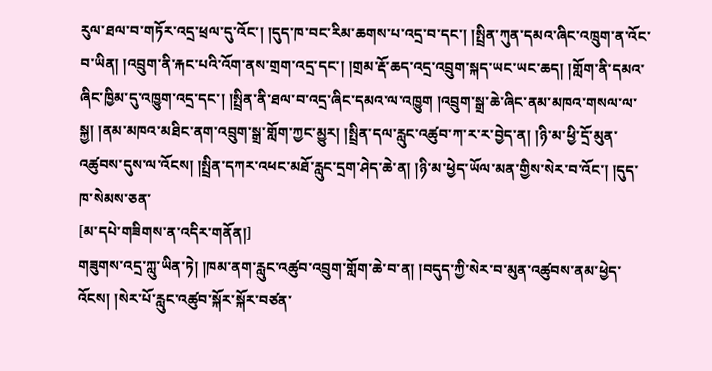རུལ་ཐལ་བ་གཏོར་འདྲ་ཕྲལ་དུ་འོང་། །དུད་ཁ་བང་རིམ་ཆགས་པ་འདྲ་བ་དང་། །སྤྲིན་ཀུན་དམའ་ཞིང་འཁྲུག་ན་འོང་བ་ཡིན། །འབྲུག་ནི་རྐང་པའི་འོག་ནས་གྲག་འདྲ་དང་། །གྲམ་རྡོ་ཆད་འདྲ་འབྲུག་སྐད་ཡང་ཡང་ཆད། །གློག་ནི་དམའ་ཞིང་ཁྱིམ་དུ་འཁྱུག་འདྲ་དང་། །སྤྲིན་ནི་ཐལ་བ་འདྲ་ཞིང་དམའ་ལ་འཁྱུག །འབྲུག་སྒྲ་ཆེ་ཞིང་ནམ་མཁའ་གསལ་ལ་སྐྱ། །ནམ་མཁའ་མཐིང་ནག་འབྲུག་སྒྲ་གློག་ཀྱང་མྱུར། །སྤྲིན་དལ་རླུང་འཚུབ་ཀ་ར་ར་བྱེད་ན། །ཉི་མ་ཕྱི་དྲོ་མུན་འཚུབས་དུས་ལ་འོངས། །སྤྲིན་དཀར་འཕང་མཐོ་རླུང་དྲག་ཤེད་ཆེ་ན། །ཉི་མ་ཕྱེད་ཡོལ་མན་གྱིས་སེར་བ་འོང་། །དུད་ཁ་སེམས་ཅན་
[མ་དཔེ་གཟིགས་ན་འདིར་གནོན།]
གཟུགས་འདྲ་ཀླུ་ཡིན་ཏེ། །ཁམ་ནག་རླུང་འཚུབ་འབྲུག་གློག་ཆེ་བ་ན། །བདུད་ཀྱི་སེར་བ་མུན་འཚུབས་ནམ་ཕྱེད་འོངས། །སེར་པོ་རླུང་འཚུབ་སྐོར་སྐོར་བཙན་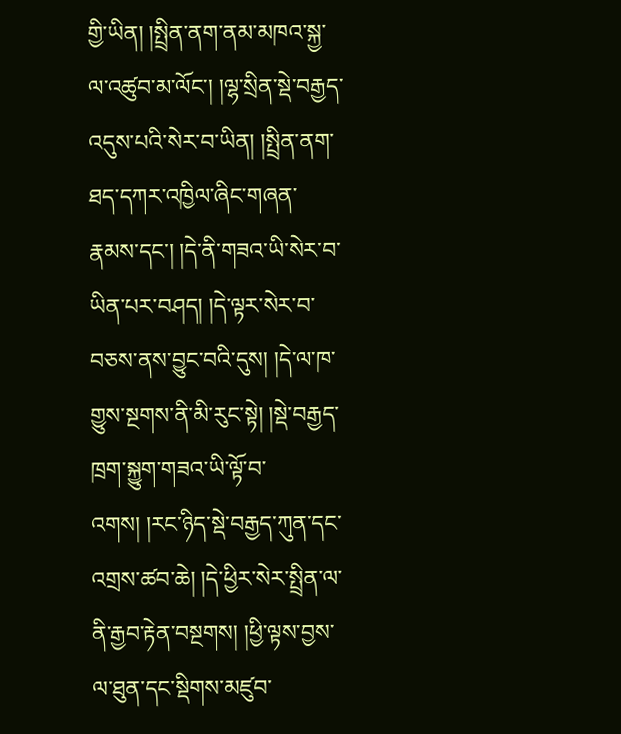གྱི་ཡིན། །སྤྲིན་ནག་ནམ་མཁའ་སྐྱ་ལ་འཚུབ་མ་ལོང་། །ལྷ་སྲིན་སྡེ་བརྒྱད་འདུས་པའི་སེར་བ་ཡིན། །སྤྲིན་ནག་ཐད་དཀར་འཁྱིལ་ཞིང་གཞན་རྣམས་དང་། །དེ་ནི་གཟའ་ཡི་སེར་བ་ཡིན་པར་བཤད། །དེ་ལྟར་སེར་བ་བཅས་ནས་བྱུང་བའི་དུས། །དེ་ལ་ཁ་གྱུས་སྔགས་ནི་མི་རུང་སྟེ། །སྡེ་བརྒྱད་ཁྲག་སྐྱུག་གཟའ་ཡི་ལྟོ་བ་འགས། །རང་ཉིད་སྡེ་བརྒྱད་ཀུན་དང་འགྲས་ཚབ་ཆེ། །དེ་ཕྱིར་སེར་སྤྲིན་ལ་ནི་རྒྱབ་རྟེན་བསྔགས། །ཕྱི་ལྟས་བྱས་ལ་ཐུན་དང་སྡིགས་མཛུབ་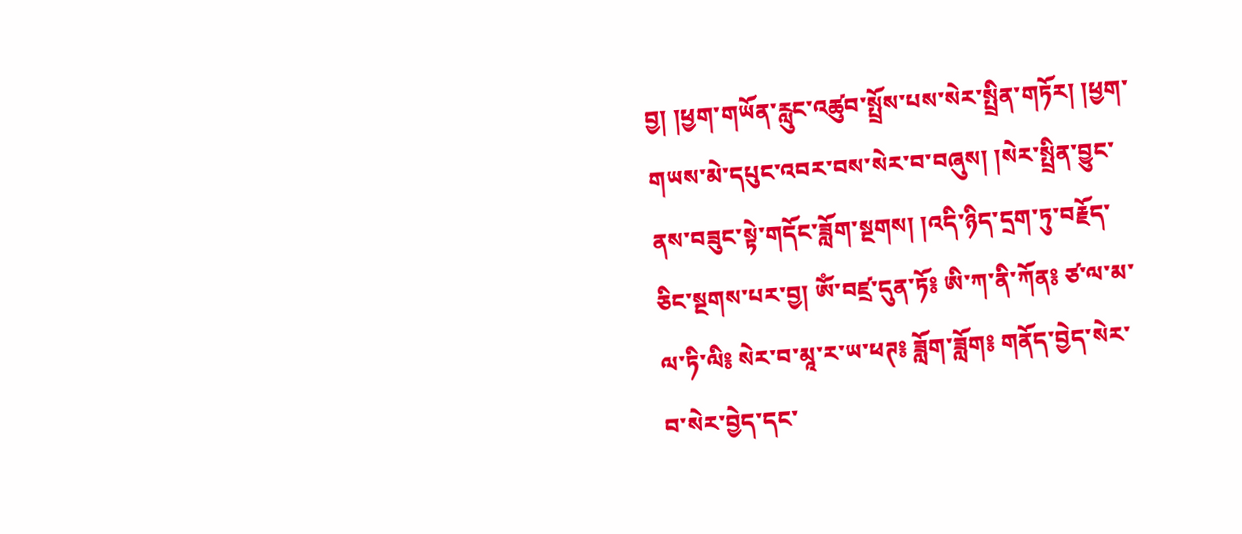བྱ། །ཕྱག་གཡོན་རླུང་འཚུབ་སྤྲོས་པས་སེར་སྤྲིན་གཏོར། །ཕྱག་གཡས་མེ་དཔུང་འབར་བས་སེར་བ་བཞུས། །སེར་སྤྲིན་བྱུང་ནས་བཟུང་སྟེ་གདོང་ཟློག་སྔགས། །འདི་ཉིད་དྲག་ཏུ་བརྗོད་ཅིང་སྔགས་པར་བྱ། ཨོཾ་བཛྲ་དུན་ཏོ༔ ཨི་ཀ་ནི་ཀོན༔ ཙ་ལ་མ་ལ་ཏི་ལི༔ སེར་བ་མཱ་ར་ཡ་ཕཊ༔ ཟློག་ཟློག༔ གནོད་བྱེད་སེར་བ་སེར་བྱེད་དང་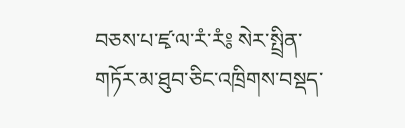བཅས་པ་ཛྭ་ལ་རཾ་རཾ༔ སེར་སྤྲིན་གཏོར་མ་ཐུབ་ཅིང་འཁྲིགས་བསྡད་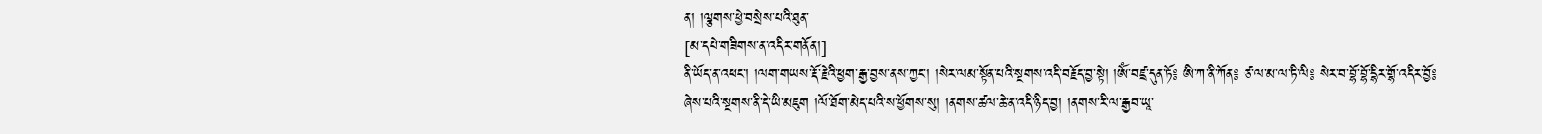ན། །ལྕགས་ཕྱེ་བསྲེས་པའི་ཐུན་
[མ་དཔེ་གཟིགས་ན་འདིར་གནོན།]
ནི་ཡོད་ན་འཕང་། །ལག་གཡས་རྡོ་རྗེའི་ཕྱག་རྒྱ་བྱས་ནས་ཀྱང་། །སེར་ལམ་སྟོན་པའི་སྔགས་འདི་བརྗོད་བྱ་སྟེ། །ཨོཾ་བཛྲ་དུན་ཏོ༔ ཨི་ཀ་ནི་ཀོན༔ ཙ་ལ་མ་ལ་ཏི་ལི༔ སེར་བ་བྷོ་བྷོ་དྷིར་གྷོ་འདིར་བྱོ༔ ཞེས་པའི་སྔགས་ནི་དེ་ཡི་མཇུག །ལོ་ཐོག་མེད་པའི་ས་ཕྱོགས་སུ། །ནགས་ཚལ་ཆེ་ན་འདི་ཉིད་བྱ། །ནགས་རི་ལ་རྒྱབ་ཡཱ་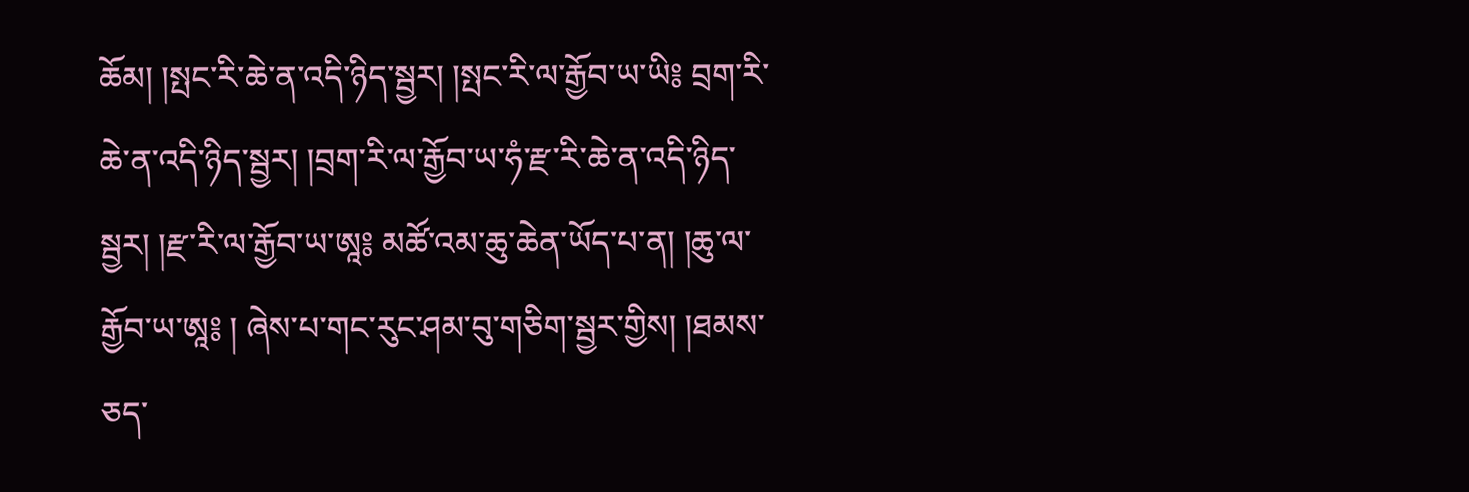ཆོམ། །སྤང་རི་ཆེ་ན་འདི་ཉིད་སྦྱར། །སྤང་རི་ལ་རྒྱོབ་ཡ་ཡི༔ བྲག་རི་ཆེ་ན་འདི་ཉིད་སྦྱར། །བྲག་རི་ལ་རྒྱོབ་ཡ་ཧཾ་རྫ་རི་ཆེ་ན་འདི་ཉིད་སྦྱར། །རྫ་རི་ལ་རྒྱོབ་ཡ་ཨཱ༔ མཚོ་འམ་ཆུ་ཆེན་ཡོད་པ་ན། །ཆུ་ལ་རྒྱོབ་ཡ་ཨཱ༔ ། ཞེས་པ་གང་རུང་ཤམ་བུ་གཅིག་སྦྱར་གྱིས། །ཐམས་ཅད་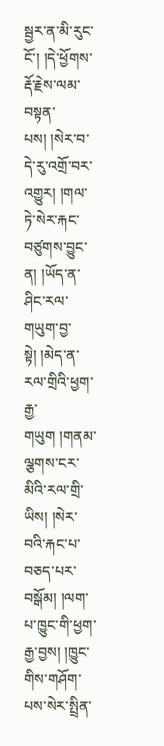སྦྱར་ན་མི་རུང་ངོ་། །དེ་ཕྱོགས་རྡོ་རྗེས་ལམ་བསྟན་པས། །སེར་བ་དེ་རུ་འགྲོ་བར་འགྱུར། །གལ་ཏེ་སེར་རྐང་བཙུགས་བྱུང་ན། །ཡོད་ན་ཤིང་རལ་གཡུག་བྱ་སྟེ། །མེད་ན་རལ་གྲིའི་ཕྱག་རྒྱ་གཡུག །གནམ་ལྕགས་ངར་མིའི་རལ་གྲི་ཡིས། །སེར་བའི་རྐང་པ་བཅད་པར་བསྒོམ། །ལག་པ་ཁྱུང་གི་ཕྱག་རྒྱ་བྱས། །ཁྱུང་གིས་གཤོག་པས་སེར་སྤྲིན་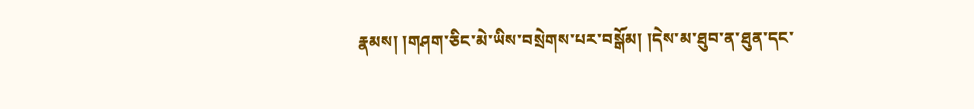རྣམས། །གཤག་ཅིང་མེ་ཡིས་བསྲེགས་པར་བསྒོམ། །དེས་མ་ཐུབ་ན་ཐུན་དང་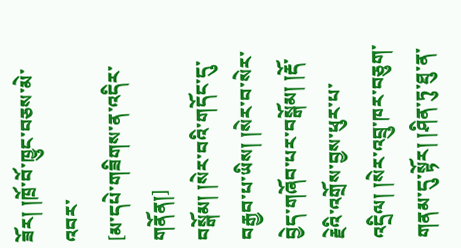ཟོར། །ཁྲོ་བོ་ཁྱུང་བཅས་མེ་འབར་
[མ་དཔེ་གཟིགས་ན་འདིར་གནོན།]
བསྒོམ། །སེར་བའི་གདོང་དུ་བརྒྱབ་པ་ཡིས། །སེར་བ་སེར་བྱེད་གཞོབ་པར་བསྒོམ། །རྡོ་རྗེའི་འགྲོས་བྱས་ཕུར་པ་འདྲིལ། །སེར་འབྲུ་ཁར་བཅུག་གནམ་དུ་སྟོར། །ཤིན་ཏུ་ཐུ་ན་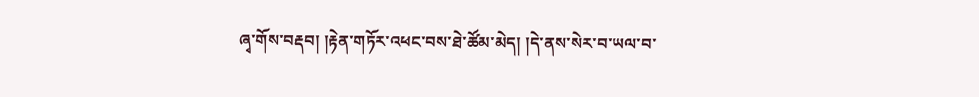ཞྭ་གོས་བརྡབ། །རྟེན་གཏོར་འཕང་བས་ཐེ་ཚོམ་མེད། །དེ་ནས་སེར་བ་ཡལ་བ་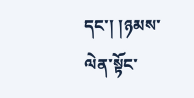དང་། །ཉམས་ལེན་སྟོང་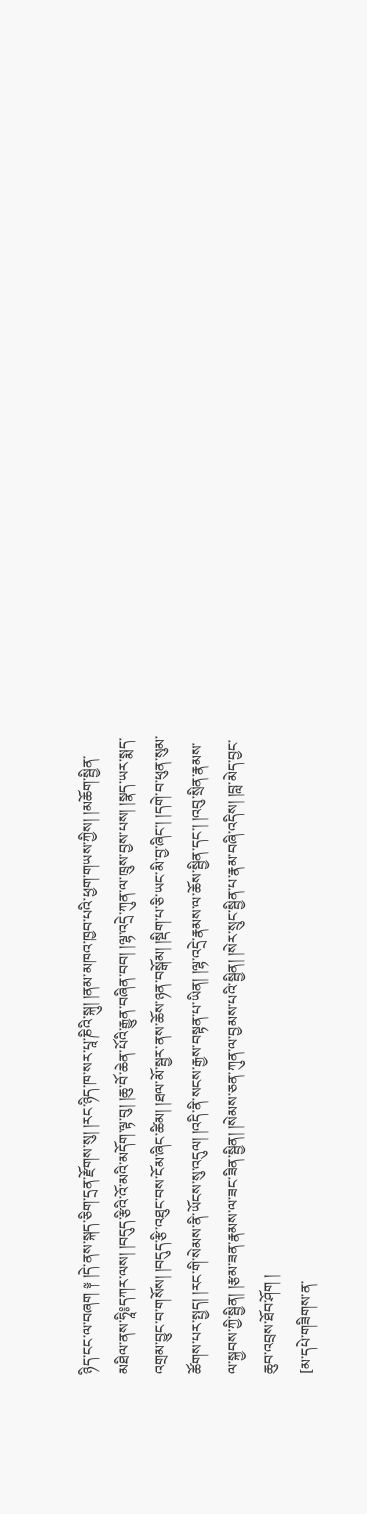ཉིད་ངང་ལ་བཞག ༈ །དེ་ནས་སྐད་ཅིག་དྲན་རྫོགས་སུ། །རང་ཉིད་ཁ་སར་པཱ་ཎིའི་སྐུ། །ནམ་མཁའ་ཁྱབ་པའི་ཕྱག་གཡས་ཀྱིས། །མཆོག་སྦྱིན་མཐིལ་ནས་ཧཱི༔དཀར་ལས། །བདུད་རྩིའི་འོ་མའི་མདོག་ལྟ་བུ། །ཆུ་བོ་ཆེན་པོའི་རྒྱུན་བཞིན་བབ། །ལྷ་འདྲེ་ཀུན་ལ་ཁྲུས་བྱས་པས། །སྣད་ཡར་སྨད་འགྲམ་བྱུང་བ་གསོས། །བདུད་རྩི་འཐུང་བས་ངོམ་ཞིང་ཚིམ། །ཐལ་མོ་སྦྱར་ནས་ཆོས་ཉན་བསྒོམ། །སྡིག་པ་ཅི་ཡང་མི་བྱ་ཞིང་། །དགེ་བ་ཕུན་སུམ་ཚོགས་པར་སྤྱད། །རང་གི་སེམས་ནི་ཡོངས་སུ་འདུལ། །འདི་ནི་སངས་རྒྱས་བསྟན་པ་ཡིན། །ལྷ་འདྲེ་རྣམས་ལ་ཆོས་སྦྱིན་དང་། །འབུ་སྲིན་རྣམས་ལ་སྐྱབས་ཀྱི་སྦྱིན། །རྩམ་ཟན་རྣམས་ལ་ཟང་ཟིན་སྦྱིན། །སེམས་ཅན་ཀུན་ལ་བྱམས་པའི་སྦྱིན། །སེར་སྲུང་སྦྱིན་པ་རྣམ་བཞི་འདིས། །བླ་མེད་བྱང་ཆུབ་འབྲས་ཐོབ་ཤོག །
[མ་དཔེ་གཟིགས་ན་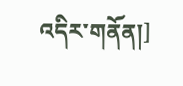འདིར་གནོན།]